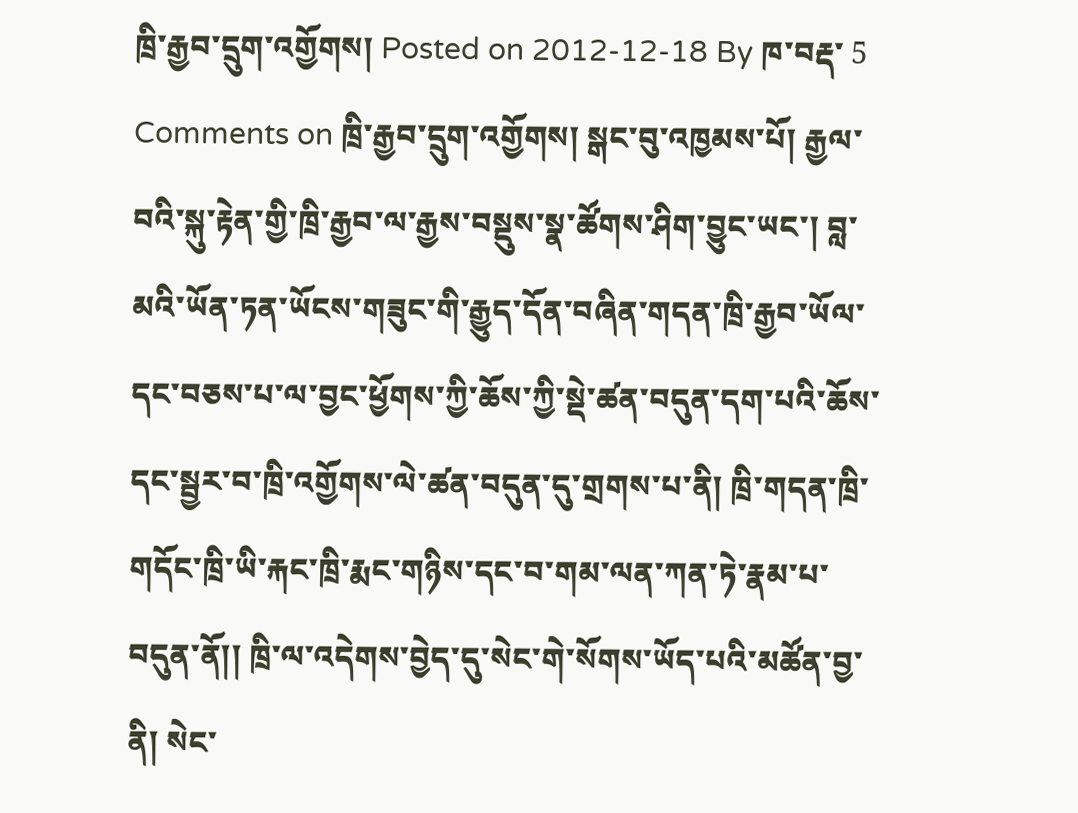ཁྲི་རྒྱབ་དྲུག་འགྱོགས། Posted on 2012-12-18 By ཁ་བརྡ་ 5 Comments on ཁྲི་རྒྱབ་དྲུག་འགྱོགས། སྒང་བུ་འཁྱམས་པོ། རྒྱལ་བའི་སྐུ་རྟེན་གྱི་ཁྲི་རྒྱབ་ལ་རྒྱས་བསྡུས་སྣ་ཚོགས་ཤིག་བྱུང་ཡང་། བླ་མའི་ཡོན་ཏན་ཡོངས་གཟུང་གི་རྒྱུད་དོན་བཞིན་གདན་ཁྲི་རྒྱབ་ཡོལ་དང་བཅས་པ་ལ་བྱང་ཕྱོགས་ཀྱི་ཆོས་ཀྱི་སྡེ་ཚན་བདུན་དག་པའི་ཆོས་དང་སྦྱར་བ་ཁྲི་འགྱོགས་ལེ་ཚན་བདུན་དུ་གྲགས་པ་ནི། ཁྲི་གདན་ཁྲི་གདོང་ཁྲི་ཡི་རྐང་ཁྲི་རྨང་གཉིས་དང་བ་གམ་ལན་ཀན་ཏེ་རྣམ་པ་བདུན་ནོ།། ཁྲི་ལ་འདེགས་བྱེད་དུ་སེང་གེ་སོགས་ཡོད་པའི་མཚོན་བྱ་ནི། སེང་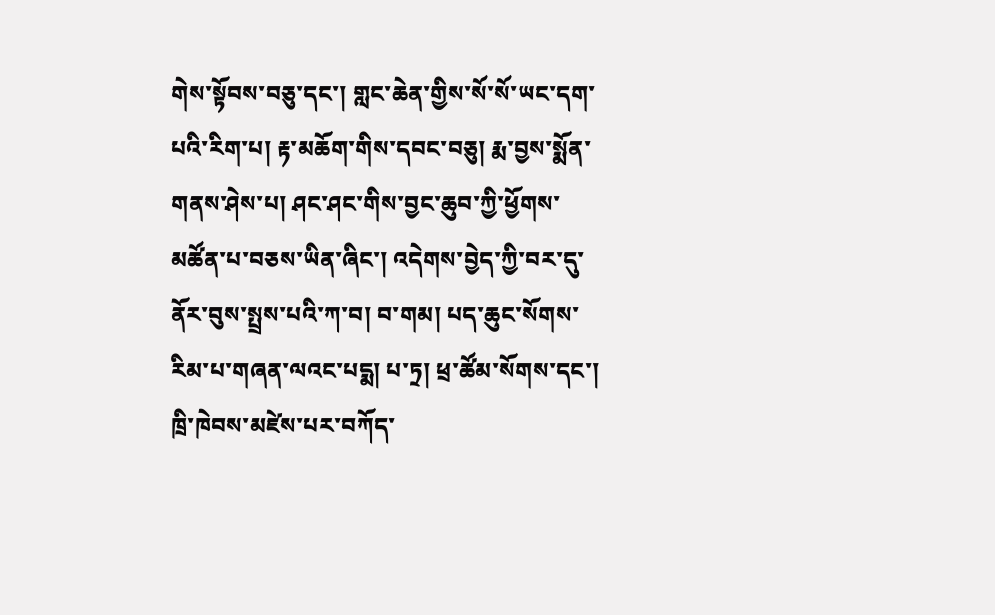གེས་སྟོབས་བཅུ་དང་། གླང་ཆེན་གྱིས་སོ་སོ་ཡང་དག་པའི་རིག་པ། རྟ་མཆོག་གིས་དབང་བཅུ། རྨ་བྱས་སྨོན་གནས་ཤེས་པ། ཤང་ཤང་གིས་བྱང་ཆུབ་ཀྱི་ཕྱོགས་མཚོན་པ་བཅས་ཡིན་ཞིང་། འདེགས་བྱེད་ཀྱི་བར་དུ་ནོར་བུས་སྤྲས་པའི་ཀ་བ། བ་གམ། པད་ཆུང་སོགས་རིམ་པ་གཞན་ལའང་པདྨ། པ་ཏྲ། ཕྲ་ཚོམ་སོགས་དང་། ཁྲི་ཁེབས་མཛེས་པར་བཀོད་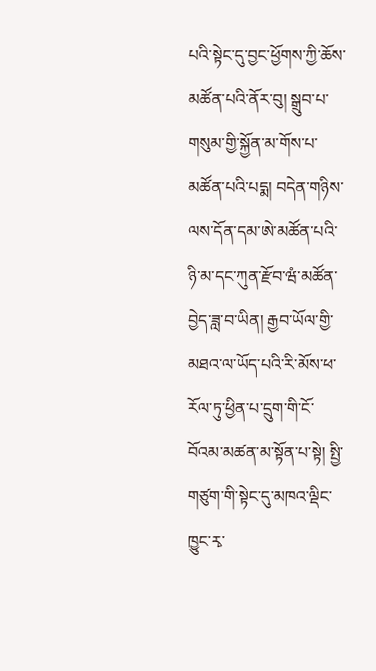པའི་སྟེང་དུ་བྱང་ཕྱོགས་ཀྱི་ཆོས་མཚོན་པའི་ནོར་བུ། སྒྲུབ་པ་གསུམ་གྱི་སྐྱོན་མ་གོས་པ་མཚོན་པའི་པདྨ། བདེན་གཉིས་ལས་དོན་དམ་ཨེ་མཚོན་པའི་ཉི་མ་དང་ཀུན་རྫོབ་ཝཾ་མཚོན་བྱེད་ཟླ་བ་ཡིན། རྒྱབ་ཡོལ་གྱི་མཐའ་ལ་ཡོད་པའི་རི་མོས་ཕ་རོལ་ཏུ་ཕྱིན་པ་དྲུག་གི་ངོ་བོའམ་མཚན་མ་སྟོན་པ་སྟེ། སྤྱི་གཙུག་གི་སྟེང་དུ་མཁའ་ལྡིང་ཁྱུང་རྭ་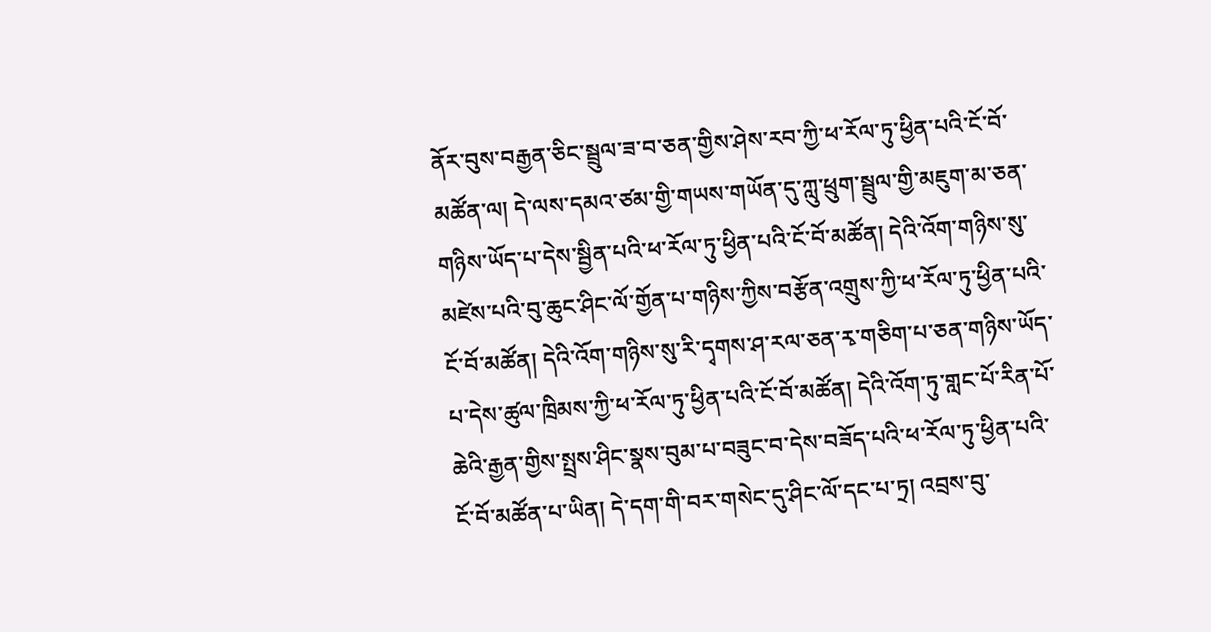ནོར་བུས་བརྒྱན་ཅིང་སྦྲུལ་ཟ་བ་ཅན་གྱིས་ཤེས་རབ་ཀྱི་ཕ་རོལ་ཏུ་ཕྱིན་པའི་ངོ་བོ་མཚོན་ལ། དེ་ལས་དམའ་ཙམ་གྱི་གཡས་གཡོན་དུ་ཀླུ་ཕྲུག་སྦྲུལ་གྱི་མཇུག་མ་ཅན་གཉིས་ཡོད་པ་དེས་སྦྱིན་པའི་ཕ་རོལ་ཏུ་ཕྱིན་པའི་ངོ་བོ་མཚོན། དེའི་འོག་གཉིས་སུ་མཛེས་པའི་བུ་ཆུང་ཤིང་ལོ་གྱོན་པ་གཉིས་ཀྱིས་བརྩོན་འགྲུས་ཀྱི་ཕ་རོལ་ཏུ་ཕྱིན་པའི་ངོ་བོ་མཚོན། དེའི་འོག་གཉིས་སུ་རི་དྭགས་ཤ་རལ་ཅན་རྭ་གཅིག་པ་ཅན་གཉིས་ཡོད་པ་དེས་ཚུལ་ཁྲིམས་ཀྱི་ཕ་རོལ་ཏུ་ཕྱིན་པའི་ངོ་བོ་མཚོན། དེའི་འོག་ཏུ་གླང་པོ་རིན་པོ་ཆེའི་རྒྱན་གྱིས་སྤྲས་ཤིང་སྣས་བུམ་པ་བཟུང་བ་དེས་བཟོད་པའི་ཕ་རོལ་ཏུ་ཕྱིན་པའི་ངོ་བོ་མཚོན་པ་ཡིན། དེ་དག་གི་བར་གསེང་དུ་ཤིང་ལོ་དང་པ་ཏྲ། འབྲས་བུ་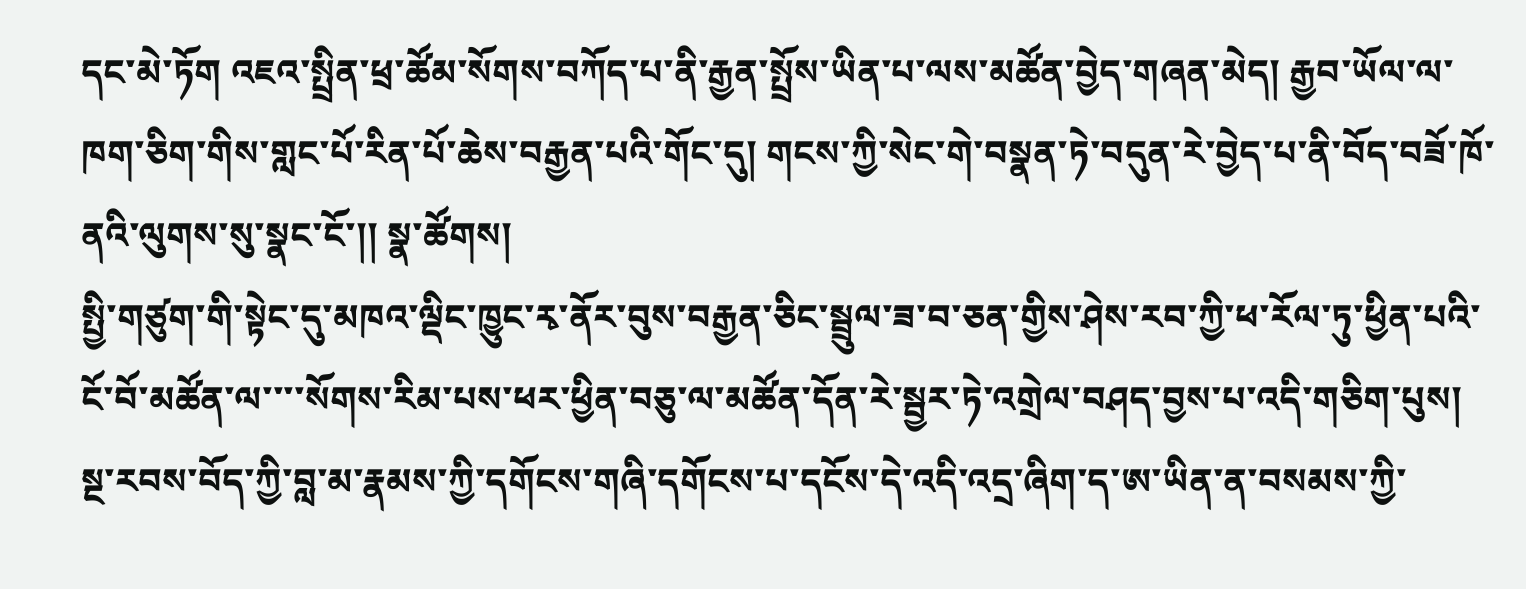དང་མེ་ཏོག འཇའ་སྤྲིན་ཕྲ་ཚོམ་སོགས་བཀོད་པ་ནི་རྒྱན་སྤྲོས་ཡིན་པ་ལས་མཚོན་བྱེད་གཞན་མེད། རྒྱབ་ཡོལ་ལ་ཁག་ཅིག་གིས་གླང་པོ་རིན་པོ་ཆེས་བརྒྱན་པའི་གོང་དུ། གངས་ཀྱི་སེང་གེ་བསྣན་ཏེ་བདུན་རེ་བྱེད་པ་ནི་བོད་བཟོ་ཁོ་ནའི་ལུགས་སུ་སྣང་ངོ་།། སྣ་ཚོགས།
སྤྱི་གཙུག་གི་སྟེང་དུ་མཁའ་ལྡིང་ཁྱུང་རྭ་ནོར་བུས་བརྒྱན་ཅིང་སྦྲུལ་ཟ་བ་ཅན་གྱིས་ཤེས་རབ་ཀྱི་ཕ་རོལ་ཏུ་ཕྱིན་པའི་ངོ་བོ་མཚོན་ལ་་་་སོགས་རིམ་པས་ཕར་ཕྱིན་བཅུ་ལ་མཚོན་དོན་རེ་སྦྱར་ཏེ་འགྲེལ་བཤད་བྱས་པ་འདི་གཅིག་པུས། སྔ་རབས་བོད་ཀྱི་བླ་མ་རྣམས་ཀྱི་དགོངས་གཞི་དགོངས་པ་དངོས་དེ་འདི་འདྲ་ཞིག་ད་ཨ་ཡིན་ན་བསམས་ཀྱི་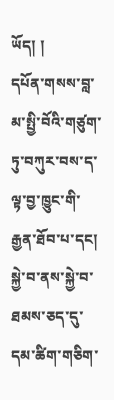ཡོད། །
དཔོན་གསས་བླ་མ་སྤྱི་བོའི་གཙུག་ཏུ་བཀུར་བས་ད་ལྟ་བྱ་ཁྱུང་གི་རྒྱན་ཐོབ་པ་དང། སྐྱེ་བ་ནས་སྐྱེ་བ་ཐམས་ཅད་དུ་དམ་ཚིག་གཅིག་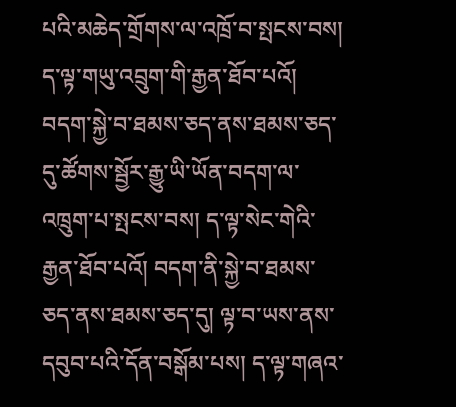པའི་མཆེད་གྲོགས་ལ་འཁྲོ་བ་སྤངས་བས། ད་ལྟ་གཡུ་འབྲུག་གི་རྒྱན་ཐོབ་པའོ། བདག་སྐྱེ་བ་ཐམས་ཅད་ནས་ཐམས་ཅད་དུ་ཚོགས་སྦྱོར་རྒྱུ་ཡི་ཡོན་བདག་ལ་འཁྲུག་པ་སྤངས་བས། ད་ལྟ་སེང་གེའི་རྒྱན་ཐོབ་པའོ། བདག་ནི་སྐྱེ་བ་ཐམས་ཅད་ནས་ཐམས་ཅད་དུ། ལྟ་བ་ཡས་ནས་དབུབ་པའི་དོན་བསྒོམ་པས། ད་ལྟ་གཞའ་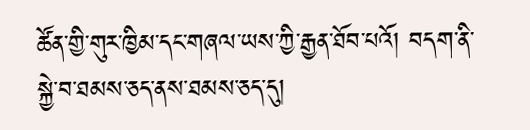ཚོན་གྱི་གུར་ཁྱིམ་དང་གཞལ་ཡས་ཀྱི་རྒྱན་ཐོབ་པའོ། བདག་ནི་སྐྱེ་བ་ཐམས་ཅད་ནས་ཐམས་ཅད་དུ།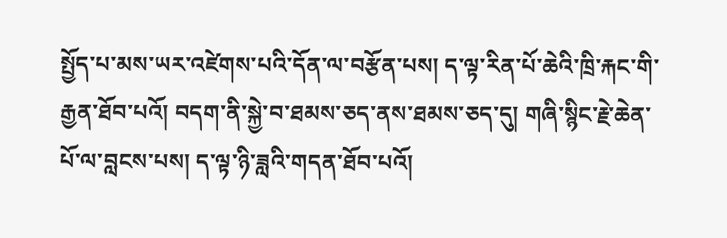སྤྱོད་པ་མས་ཡར་འཛེགས་པའི་དོན་ལ་བརྩོན་པས། ད་ལྟ་རིན་པོ་ཆེའི་ཁྲི་རྐང་གི་རྒྱན་ཐོབ་པའོ། བདག་ནི་སྐྱེ་བ་ཐམས་ཅད་ནས་ཐམས་ཅད་དུ། གཞི་སྙིང་རྗེ་ཆེན་པོ་ལ་བླངས་པས། ད་ལྟ་ཉི་ཟླའི་གདན་ཐོབ་པའོ།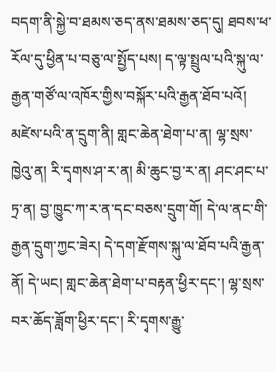བདག་ནི་སྐྱེ་བ་ཐམས་ཅད་ནས་ཐམས་ཅད་དུ། ཐབས་ཕ་རོལ་དུ་ཕྱིན་པ་བཅུ་ལ་སྤྱོད་པས། ད་ལྟ་སྤྲུལ་པའི་སྐུ་ལ་རྒྱན་གཙོ་ལ་འཁོར་གྱིས་བསྐོར་པའི་རྒྱན་ཐོབ་པའོ།
མཛེས་པའི་ན་དྲུག་ནི། གླང་ཆེན་ཐེག་པ་ན། ལྷ་སྲས་ཁྱེའུ་ན། རི་དྭགས་ཤ་ར་ན། མི་ཆུང་བྱ་ར་ན། ཤང་ཤང་པ་ཏྲ་ན། བྱ་ཁྱུང་ཀ་ར་ན་དང་བཅས་དྲུག་གོ། དེ་ལ་ནང་གི་རྒྱན་དྲུག་ཀྱང་ཟེར། དེ་དག་རྫོགས་སྐུ་ལ་ཐོབ་པའི་རྒྱན་ནོ། དེ་ཡང། གླང་ཆེན་ཐེག་པ་བརྟན་ཕྱིར་དང་། ལྷ་སྲས་བར་ཆོད་ཟློག་ཕྱིར་དང་། རི་དྭགས་རྒྱུ་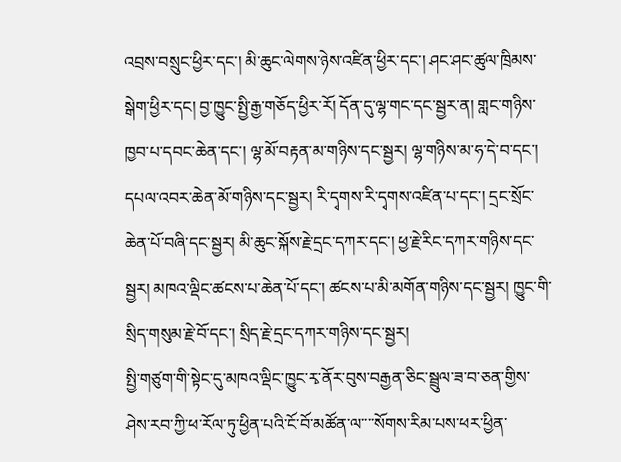འབྲས་བསྲུང་ཕྱིར་དང་། མི་ཆུང་ལེགས་ཉེས་འཛིན་ཕྱིར་དང་། ཤང་ཤང་ཚུལ་ཁྲིམས་སྒེག་ཕྱིར་དང། བྱ་ཁྱུང་སྤྱི་རྒྱ་གཅོད་ཕྱིར་རོ། དོན་དུ་ལྷ་གང་དང་སྦྱར་ན། གླང་གཉིས་ཁྱབ་པ་དབང་ཆེན་དང་། ལྷ་མོ་བརྟན་མ་གཉིས་དང་སྦྱར། ལྷ་གཉིས་མ་ཧ་དེ་བ་དང་། དཔལ་འབར་ཆེན་མོ་གཉིས་དང་སྦྱར། རི་དྭགས་རི་དྭགས་འཛིན་པ་དང་། དྲང་སྲོང་ཆེན་པོ་བཞི་དང་སྦྱར། མི་ཆུང་སྐོས་རྗེ་དྲང་དཀར་དང་། ཕྱ་རྗེ་རིང་དཀར་གཉིས་དང་སྦྱར། མཁའ་ལྡིང་ཚངས་པ་ཆེན་པོ་དང་། ཚངས་པ་མི་མགོན་གཉིས་དང་སྦྱར། ཁྱུང་གི་སྲིད་གསུམ་རྗེ་བོ་དང་། སྲིད་རྗེ་དྲང་དཀར་གཉིས་དང་སྦྱར།
སྤྱི་གཙུག་གི་སྟེང་དུ་མཁའ་ལྡིང་ཁྱུང་རྭ་ནོར་བུས་བརྒྱན་ཅིང་སྦྲུལ་ཟ་བ་ཅན་གྱིས་ཤེས་རབ་ཀྱི་ཕ་རོལ་ཏུ་ཕྱིན་པའི་ངོ་བོ་མཚོན་ལ་་་་སོགས་རིམ་པས་ཕར་ཕྱིན་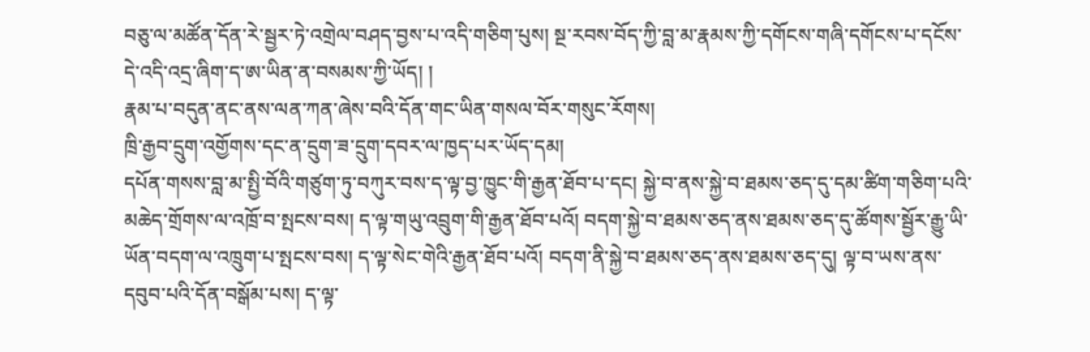བཅུ་ལ་མཚོན་དོན་རེ་སྦྱར་ཏེ་འགྲེལ་བཤད་བྱས་པ་འདི་གཅིག་པུས། སྔ་རབས་བོད་ཀྱི་བླ་མ་རྣམས་ཀྱི་དགོངས་གཞི་དགོངས་པ་དངོས་དེ་འདི་འདྲ་ཞིག་ད་ཨ་ཡིན་ན་བསམས་ཀྱི་ཡོད། །
རྣམ་པ་བདུན་ནང་ནས་ལན་ཀན་ཞེས་བའི་དོན་གང་ཡིན་གསལ་བོར་གསུང་རོགས།
ཁྲི་རྒྱབ་དྲུག་འགྱོགས་དང་ན་དྲུག་ཟ་དྲུག་དབར་ལ་ཁྱད་པར་ཡོད་དམ།
དཔོན་གསས་བླ་མ་སྤྱི་བོའི་གཙུག་ཏུ་བཀུར་བས་ད་ལྟ་བྱ་ཁྱུང་གི་རྒྱན་ཐོབ་པ་དང། སྐྱེ་བ་ནས་སྐྱེ་བ་ཐམས་ཅད་དུ་དམ་ཚིག་གཅིག་པའི་མཆེད་གྲོགས་ལ་འཁྲོ་བ་སྤངས་བས། ད་ལྟ་གཡུ་འབྲུག་གི་རྒྱན་ཐོབ་པའོ། བདག་སྐྱེ་བ་ཐམས་ཅད་ནས་ཐམས་ཅད་དུ་ཚོགས་སྦྱོར་རྒྱུ་ཡི་ཡོན་བདག་ལ་འཁྲུག་པ་སྤངས་བས། ད་ལྟ་སེང་གེའི་རྒྱན་ཐོབ་པའོ། བདག་ནི་སྐྱེ་བ་ཐམས་ཅད་ནས་ཐམས་ཅད་དུ། ལྟ་བ་ཡས་ནས་དབུབ་པའི་དོན་བསྒོམ་པས། ད་ལྟ་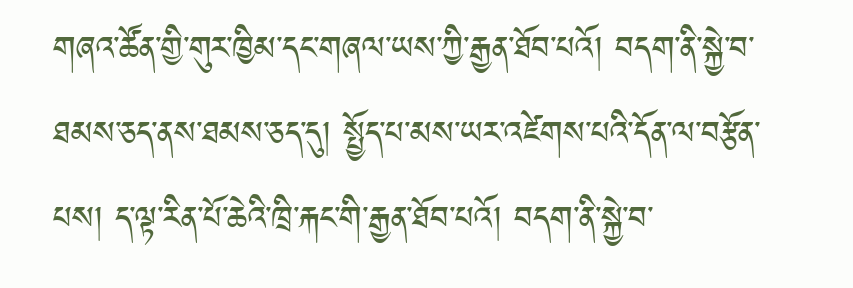གཞའ་ཚོན་གྱི་གུར་ཁྱིམ་དང་གཞལ་ཡས་ཀྱི་རྒྱན་ཐོབ་པའོ། བདག་ནི་སྐྱེ་བ་ཐམས་ཅད་ནས་ཐམས་ཅད་དུ། སྤྱོད་པ་མས་ཡར་འཛེགས་པའི་དོན་ལ་བརྩོན་པས། ད་ལྟ་རིན་པོ་ཆེའི་ཁྲི་རྐང་གི་རྒྱན་ཐོབ་པའོ། བདག་ནི་སྐྱེ་བ་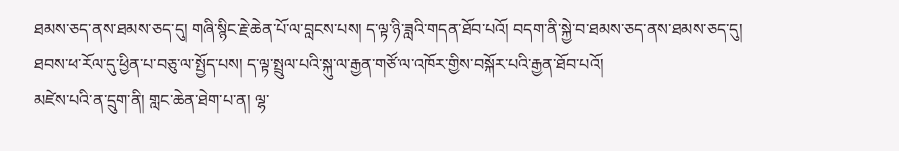ཐམས་ཅད་ནས་ཐམས་ཅད་དུ། གཞི་སྙིང་རྗེ་ཆེན་པོ་ལ་བླངས་པས། ད་ལྟ་ཉི་ཟླའི་གདན་ཐོབ་པའོ། བདག་ནི་སྐྱེ་བ་ཐམས་ཅད་ནས་ཐམས་ཅད་དུ། ཐབས་ཕ་རོལ་དུ་ཕྱིན་པ་བཅུ་ལ་སྤྱོད་པས། ད་ལྟ་སྤྲུལ་པའི་སྐུ་ལ་རྒྱན་གཙོ་ལ་འཁོར་གྱིས་བསྐོར་པའི་རྒྱན་ཐོབ་པའོ།
མཛེས་པའི་ན་དྲུག་ནི། གླང་ཆེན་ཐེག་པ་ན། ལྷ་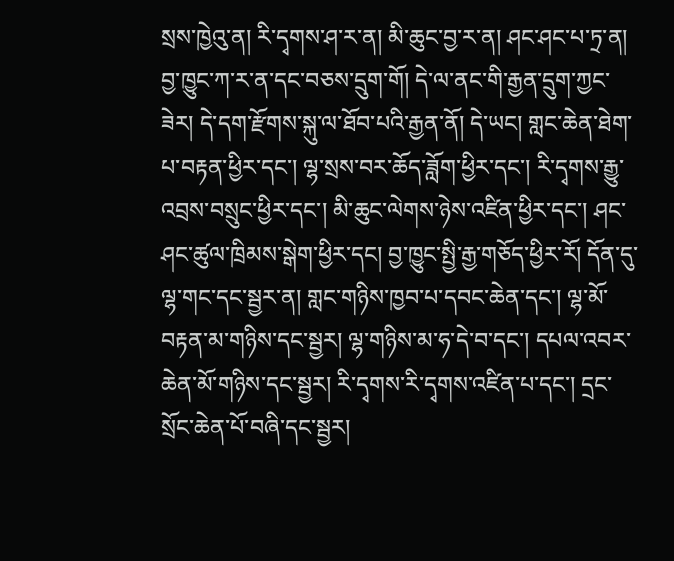སྲས་ཁྱེའུ་ན། རི་དྭགས་ཤ་ར་ན། མི་ཆུང་བྱ་ར་ན། ཤང་ཤང་པ་ཏྲ་ན། བྱ་ཁྱུང་ཀ་ར་ན་དང་བཅས་དྲུག་གོ། དེ་ལ་ནང་གི་རྒྱན་དྲུག་ཀྱང་ཟེར། དེ་དག་རྫོགས་སྐུ་ལ་ཐོབ་པའི་རྒྱན་ནོ། དེ་ཡང། གླང་ཆེན་ཐེག་པ་བརྟན་ཕྱིར་དང་། ལྷ་སྲས་བར་ཆོད་ཟློག་ཕྱིར་དང་། རི་དྭགས་རྒྱུ་འབྲས་བསྲུང་ཕྱིར་དང་། མི་ཆུང་ལེགས་ཉེས་འཛིན་ཕྱིར་དང་། ཤང་ཤང་ཚུལ་ཁྲིམས་སྒེག་ཕྱིར་དང། བྱ་ཁྱུང་སྤྱི་རྒྱ་གཅོད་ཕྱིར་རོ། དོན་དུ་ལྷ་གང་དང་སྦྱར་ན། གླང་གཉིས་ཁྱབ་པ་དབང་ཆེན་དང་། ལྷ་མོ་བརྟན་མ་གཉིས་དང་སྦྱར། ལྷ་གཉིས་མ་ཧ་དེ་བ་དང་། དཔལ་འབར་ཆེན་མོ་གཉིས་དང་སྦྱར། རི་དྭགས་རི་དྭགས་འཛིན་པ་དང་། དྲང་སྲོང་ཆེན་པོ་བཞི་དང་སྦྱར།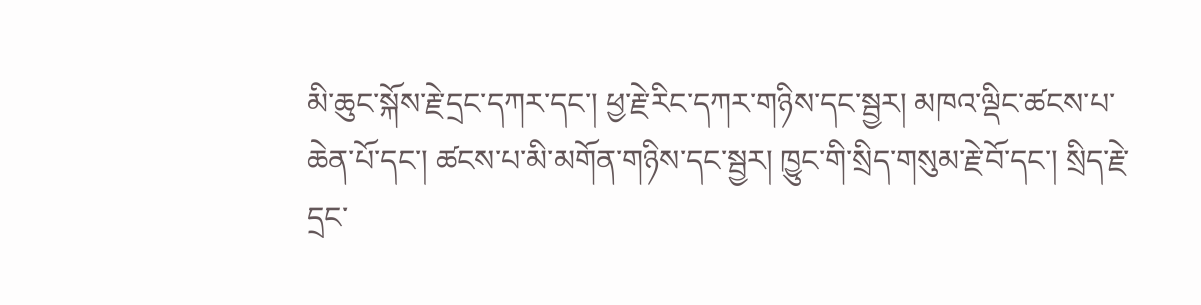མི་ཆུང་སྐོས་རྗེ་དྲང་དཀར་དང་། ཕྱ་རྗེ་རིང་དཀར་གཉིས་དང་སྦྱར། མཁའ་ལྡིང་ཚངས་པ་ཆེན་པོ་དང་། ཚངས་པ་མི་མགོན་གཉིས་དང་སྦྱར། ཁྱུང་གི་སྲིད་གསུམ་རྗེ་བོ་དང་། སྲིད་རྗེ་དྲང་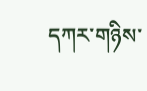དཀར་གཉིས་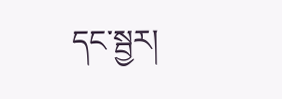དང་སྦྱར།